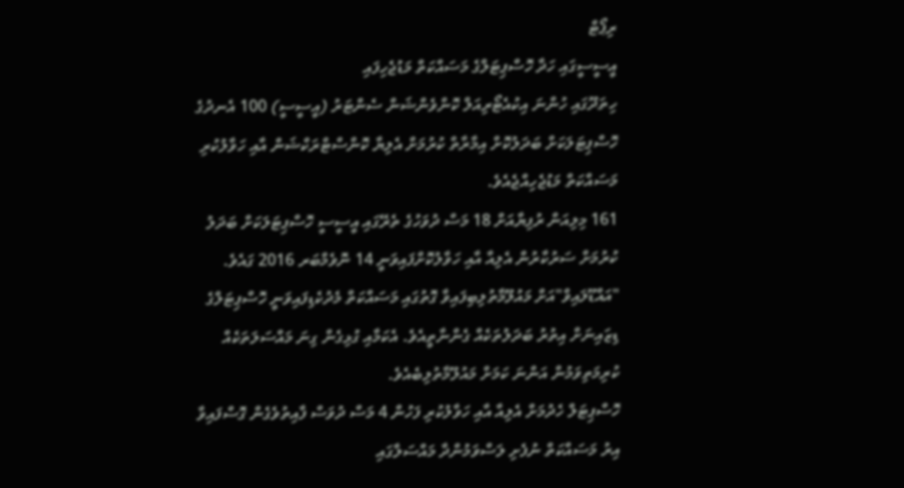ރިޕޯޓް
އީސީސީގައި ހަދާ ހޮސްޕިޓަލްގެ މަސައްކަތް މަޑުޖެހިފައި
ހިތަދޫގައި ހުންނަ އިކުއެޓޯރިއަލް ކޮންވެންޝަން ސެންޓަރު (އީސީސީ) 100 އެނދުގެ ހޮސްޕިޓަލަކަށް ބަދަލުކޮށް އިމާރާތް ކުރުމަށް އެލިޔާ ކޮންސްޓްރަކްޝަން އާއި ހަވާލުކުރި މަސައްކަތް މަޑުޖެހިއްޖެއެވެ.
161 މިލިއަން ރުފިޔާއަށް 18 މަސް ދުވަހުގެ ތެރޭގައި އީސީސީ ހޮސްޕިޓަލަކަށް ބަދަލު ކުރުމަށް ސަރުކާރުން އެލިއާ އާއި ހަވާލުކޮށްފައިވަނީ 14 ނޮވެމްބަރ 2016 ގައެވެ.
"އައްޑޫލައިވް"އަށް މައުލޫމާތުލިބިފައިވާ ގޮތުގައި މަސައްކަތް މެދުކެޑިފައިވަނީ ހޮސްޕިޓަލްގެ ޑިޒައިނަށް އިތުރު ބަދަލުތަކެއް ގެންނާތީއެވެ. އެކަމާއި ގުޅިގެން ގިނަ މައްސަލަތަކެއް ކުރިމަތިވަމުން އަންނަ ކަމަށް މައުލޫމާތުލިބެއެވެ.
ހޮސްޕިޓަލް ހެދުމަށް އެލިއާ އާއި ހަވާލުކުރި ފަހުން 4 މަސް ދުވަސް ފާއިތުވެގެން ގޮސްފައިވާ އިރު މަސައްކަތް ނުފެށި ލަސްވަމުންދާ މައްސަލާގައި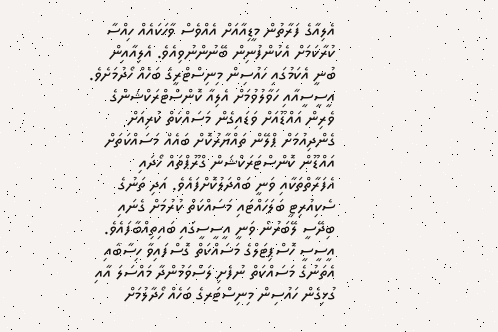އެލިއާގެ ފަރާތުން މީޑިއާއަށް އެއްވެސް ވާހަކައެއް ހިއްސާ ކުރާކަމަށް އެކުންފުނިން ބޭނުންނުވިއެވެ. އެލިއާއިން ބުނީ އެކަމުގައި ހައުސިން މިނިސްޓްރީގެ ބަހެއް ހޯދުމަށެވެ.
އީސީސީއާއި ހަވާލުވުމަށް އެލިއާ ކޮންސްޓްރަކްޝަންގެ ވެރިން އައްޑޫއަށް ވަޑައިގެން މަސައްކަތް ކުރިއަށް ގެންދިއުމަށް ޕްލޭން ތައްޔާރުކޮށް ބައެއް މަސައްކަތަށް އައްޑޫން ކޮންސްޓަރަކްޝަން ގްރޫޕްތައް ހޯދައި އެފަރާތްތަކާއި ވަނީ ބައްދަލުކޮށްފައެވެ. އަދި ތަނުގެ ސެކިއުރިޓީ ބަލަހައްޓައި މަސައްކަތް ކުރުމަށް ގެނައި ބިދޭސީ ލޭބަރުން ވަނީ އީސީސީގައި ބައިތިއްބާފައެވެ.
އީސީސީ ހޮސްޕިޓަލްގެ މަސައްކަތް ގޮސްފައިވާ ހިސާބާއި އެތަނުގެ މަސައްކަތް ނުފެށި ލަސްވަމުންދާ މައްސަލަ އާއި ގުޅިގެން ހައުސިން މިނިސްޓަރގެ ބަހެއް ހޯދާލުމަށް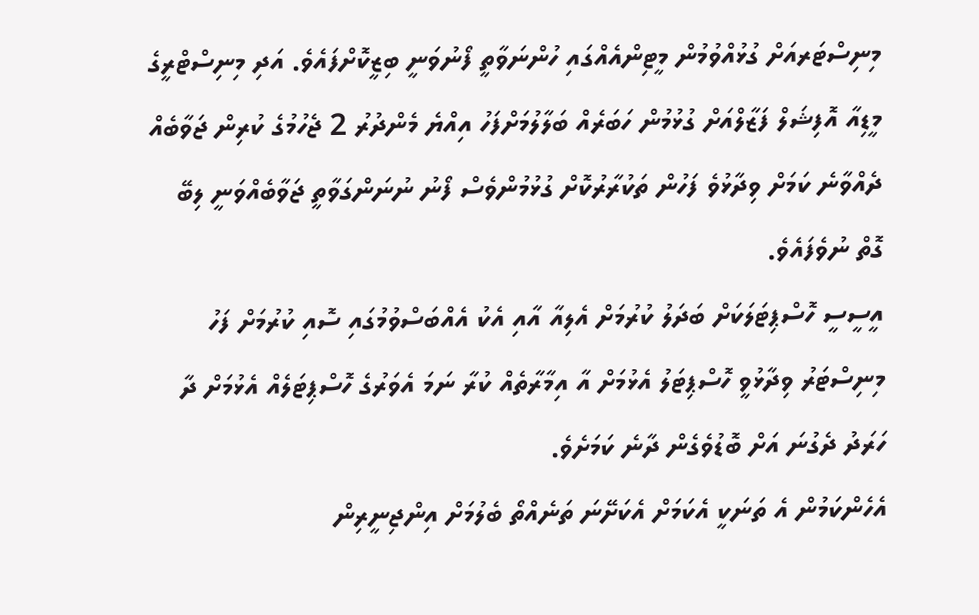މިނިސްޓަރއަށް ގުޅުއްވުމުން މީޓިންއެއްގައި ހުންނަވާތީ ފޯނުވަނީ ބިޒީކޮށްފައެވެ. އަދި މިނިސްޓްރީގެ މީޑިއާ އޮފިޝަލް ފަޒާލްއަށް ގުޅުމުން ހަބަރެއް ބަލާލުމަށްފަހު އިއްޔެ މެންދުރު 2 ޖެހުމުގެ ކުރިން ޖަވާބެއް ދެއްވާނެ ކަމަށް ވިދާޅުވެ ފަހުން ތަކުރާރުކޮށް ގުޅުމުންވެސް ފޯނު ނުނަންގަވާތީ ޖަވާބެއްވަނީ ލިބޭ ގޮތް ނުވެފައެވެ.
އީސީސީ ހޮސްޕިޓަލަކަށް ބަދަލު ކުރުމަށް އެލިއާ އާއި އެކު އެއްބަސްވުމުގައި ސޮއި ކުރުމަށް ފަހު މިނިސްޓަރު ވިދާޅުވީ ހޮސްޕިޓަލު އެޅުމަށް އާ އިމާރާތެއް ކުރާ ނަމަ އެވަރުގެ ހޮސްޕިޓަލެއް އެޅުމަށް ދާ ހަރަދު ދެގުނަ އަށް ބޮޑުވެގެން ދާނެ ކަމަށެވެ.
އެހެންކަމުން އެ ތަނަކީ އެކަމަށް އެކަށޭނަ ތަނެއްތޯ ބެލުމަށް އިންޖިނީރިން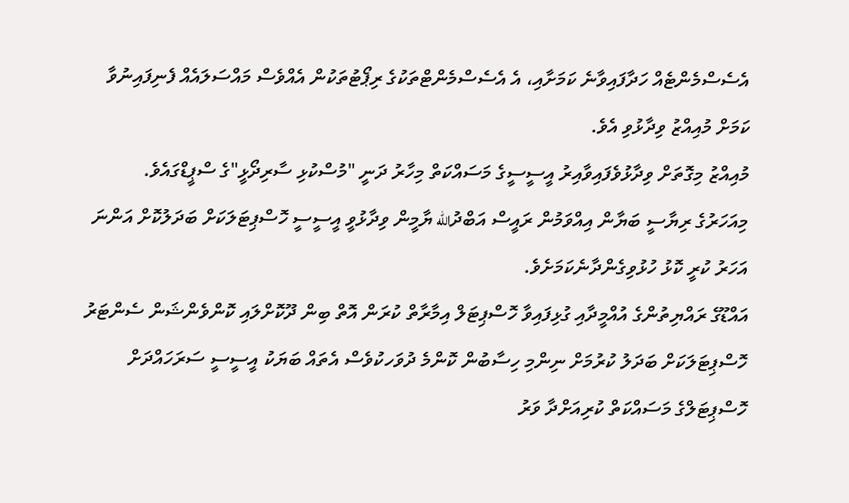އެސެސްމެންޓެއް ހަދާފައިވާނެ ކަމަށާއި، އެ އެސެސްމެންޓްތަކުގެ ރިޕޯޓުތަކުން އެއްވެސް މައްސަލައެއް ފެނިފައިނުވާ ކަމަށް މުއިއްޒު ވިދާޅުވި އެވެ.
މުއިއްޒު މިގޮތަށް ވިދާޅުވެފައިވާއިރު އީސީސީގެ މަސައްކަތް މިހާރު ދަނީ "މުސްކުޅި ސާރިދޯޅީ"ގެ ސްޕީޑްގައެވެ.
މިއަހަރުގެ ރިޔާސީ ބަޔާން އިއްވަމުން ރައީސް އަބްދުالله ޔާމީން ވިދާޅުވީ އީސީސީ ހޮސްޕިޓަލަކަށް ބަދަލުކޮށް އަންނަ އަހަރު ކުރީ ކޮޅު ހުޅުވިގެންދާނެކަމަށެވެ.
އައްޑޫގެ ރައްޔިތުންގެ އުއްމީދާއި ގުޅިފައިވާ ހޮސްޕިޓަލް އިމާރާތް ކުރަން އޮތް ބިން ދޫކޮށްލައި ކޮންވެންޝަން ސެންޓަރު ހޮސްޕިޓަލަކަށް ބަދަލު ކުރުމަށް ނިންމި ހިސާބުން ކޮންމެ ދުވަހކުވެސް އެތައް ބަޔަކު އީސީސީ ސަރަހައްދަށް ހޮސްޕިޓަލްގެ މަސައްކަތް ކުރިއަށްދާ ވަރު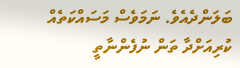ބަލަންދެއެވެ. ނަމަވެސް މަސައްކަތެއް ކުރިއަށްދާ ތަން ނުފެންނާތީ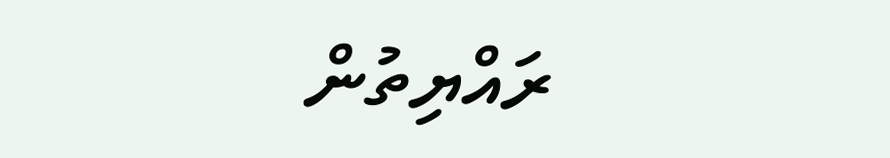ރައްޔިތުން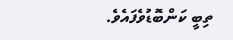ތިބީ ކަންބޮޑުވެފައެވެ.